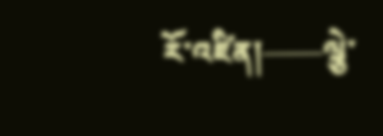རོ་འཛིན།——ལྕེ་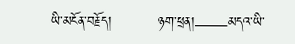ཡི་མངོན་བརྗོད།          ཉག་ཕྲན།——མདའ་ཡི་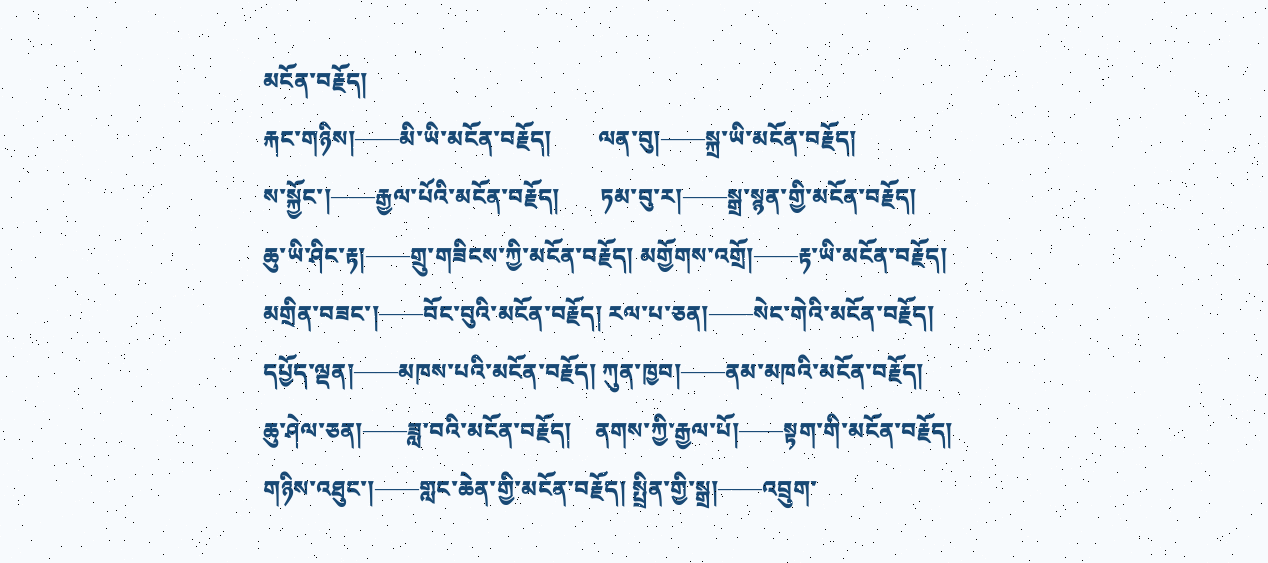མངོན་བརྗོད།
རྐང་གཉིས།——མི་ཡི་མངོན་བརྗོད།        ལན་བུ།——སྐྲ་ཡི་མངོན་བརྗོད།
ས་སྐྱོང་།——རྒྱལ་པོའི་མངོན་བརྗོད།       ཏམ་བུ་ར།——སྒྲ་སྙན་གྱི་མངོན་བརྗོད།
ཆུ་ཡི་ཤིང་རྟ།——གྲུ་གཟིངས་ཀྱི་མངོན་བརྗོད། མགྱོགས་འགྲོ།——རྟ་ཡི་མངོན་བརྗོད།
མགྲིན་བཟང་།——བོང་བུའི་མངོན་བརྗོད། རལ་པ་ཅན།——སེང་གེའི་མངོན་བརྗོད།
དཔྱོད་ལྡན།——མཁས་པའི་མངོན་བརྗོད། ཀུན་ཁྱབ།——ནམ་མཁའི་མངོན་བརྗོད།
ཆུ་ཤེལ་ཅན།——ཟླ་བའི་མངོན་བརྗོད།    ནགས་ཀྱི་རྒྱལ་པོ།——སྟག་གི་མངོན་བརྗོད།
གཉིས་འཐུང་།——གླང་ཆེན་གྱི་མངོན་བརྗོད། སྤྲིན་གྱི་སྒྲ།——འབྲུག་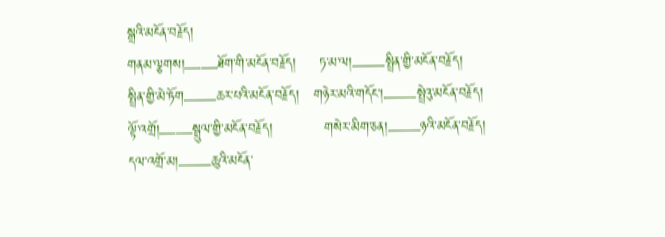སྒྲའི་མངོན་བརྗོད།
གནམ་ལྕགས།——ཐོག་གི་མངོན་བརྗོད།     ཏ་མ་ལ།——སྤྲིན་གྱི་མངོན་བརྗོད།
སྤྲིན་གྱི་མེ་ཏོག——ཆར་པའི་མངོན་བརྗོད།   གཉེར་མའི་གདོང་།——སྤྲེའུ་མངོན་བརྗོད།
ལྟོ་འགྲོ།——སྦྲུལ་གྱི་མངོན་བརྗོད།           གསེར་མིག་ཅན།——ཉའི་མངོན་བརྗོད།
དལ་འགྲོ་མ།——ཆུའི་མངོན་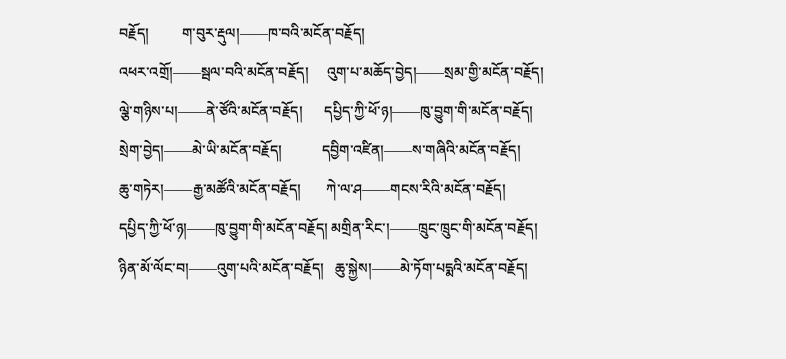བརྗོད།         ག་བུར་རྡུལ།——ཁ་བའི་མངོན་བརྗོད།
འཕར་འགྲོ།——སྦལ་བའི་མངོན་བརྗོད།     འུག་པ་མཆོད་བྱེད།——སྲམ་གྱི་མངོན་བརྗོད།
ལྕེ་གཉིས་པ།——ནེ་ཙོའི་མངོན་བརྗོད།      དཔྱིད་ཀྱི་ཕོ་ཉ།——ཁུ་བྱུག་གི་མངོན་བརྗོད།
སྲེག་བྱེད།——མེ་ཡི་མངོན་བརྗོད།           དབྱིག་འཛིན།——ས་གཞིའི་མངོན་བརྗོད།
ཆུ་གཏེར།——རྒྱ་མཚོའི་མངོན་བརྗོད།       ཀེ་ལ་ཤ——གངས་རིའི་མངོན་བརྗོད།
དཔྱིད་ཀྱི་ཕོ་ཉ།——ཁུ་བྱུག་གི་མངོན་བརྗོད། མགྲིན་རིང་།——ཁྲུང་ཁྲུང་གི་མངོན་བརྗོད།
ཉིན་མོ་ལོང་བ།——འུག་པའི་མངོན་བརྗོད།   ཆུ་སྐྱེས།——མེ་ཏོག་པདྨའི་མངོན་བརྗོད།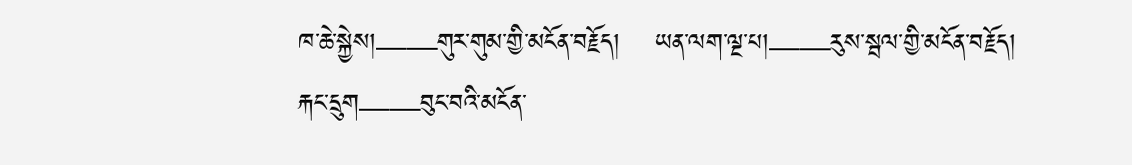ཁ་ཆེ་སྐྱེས།——གུར་གུམ་གྱི་མངོན་བརྗོད།    ཡན་ལག་ལྔ་པ།——རུས་སྦལ་གྱི་མངོན་བརྗོད།
རྐང་དྲུག——བུང་བའི་མངོན་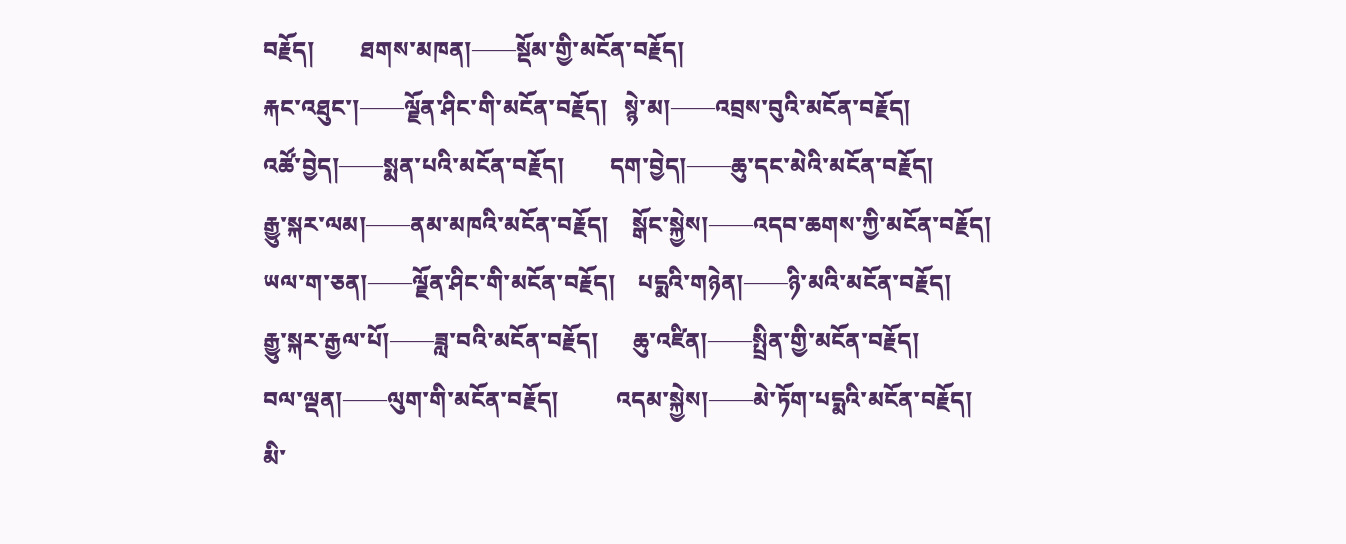བརྗོད།        ཐགས་མཁན།——སྡོམ་གྱི་མངོན་བརྗོད།
རྐང་འཐུང་།——ལྗོན་ཤིང་གི་མངོན་བརྗོད།   སྙེ་མ།——འབྲས་བུའི་མངོན་བརྗོད།
འཚོ་བྱེད།——སྨན་པའི་མངོན་བརྗོད།        དག་བྱེད།——ཆུ་དང་མེའི་མངོན་བརྗོད།
རྒྱུ་སྐར་ལམ།——ནམ་མཁའི་མངོན་བརྗོད།    སྒོང་སྐྱེས།——འདབ་ཆགས་ཀྱི་མངོན་བརྗོད།
ཡལ་ག་ཅན།——ལྗོན་ཤིང་གི་མངོན་བརྗོད།    པདྨའི་གཉེན།——ཉི་མའི་མངོན་བརྗོད།
རྒྱུ་སྐར་རྒྱལ་པོ།——ཟླ་བའི་མངོན་བརྗོད།      ཆུ་འཛིན།——སྤྲིན་གྱི་མངོན་བརྗོད།
བལ་ལྡན།——ལུག་གི་མངོན་བརྗོད།          འདམ་སྐྱེས།——མེ་ཏོག་པདྨའི་མངོན་བརྗོད།
མི་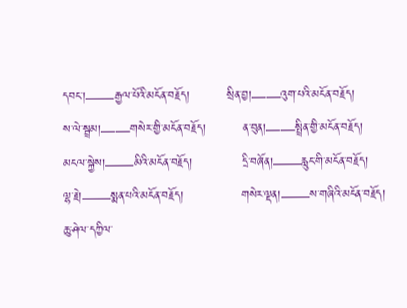དབང་།——རྒྱལ་པོའི་མངོན་བརྗོད།         སྲིན་བྱ།——འུག་པའི་མངོན་བརྗོད།
ས་ལེ་སྦྲམ།——གསེར་གྱི་མངོན་བརྗོད།         ན་བུན།——སྤྲིན་གྱི་མངོན་བརྗོད།
མངལ་སྐྱེས།——མིའི་མངོན་བརྗོད།            དྲི་བཞོན།——རླུང་གི་མངོན་བརྗོད།
ལྷ་རྗེ།——སྨན་པའི་མངོན་བརྗོད།              གསེར་ལྡན།——ས་གཞིའི་མངོན་བརྗོད།
ཆུ་ཤེལ་དཀྱིལ་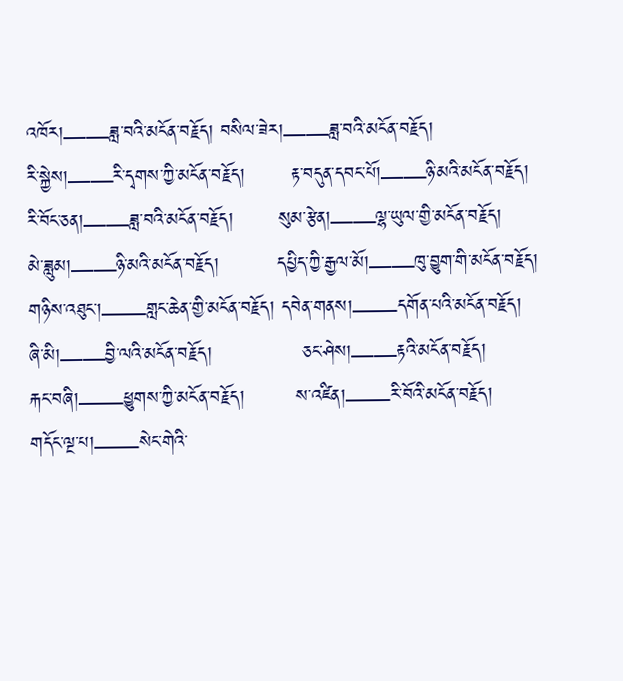འཁོར།——ཟླ་བའི་མངོན་བརྗོད། བསིལ་ཟེར།——ཟླ་བའི་མངོན་བརྗོད།
རི་སྐྱེས།——རི་དྭགས་ཀྱི་མངོན་བརྗོད།       རྟ་བདུན་དབང་པོ།——ཉི་མའི་མངོན་བརྗོད།
རི་བོང་ཅན།——ཟླ་བའི་མངོན་བརྗོད།       སུམ་རྩེན།——ལྷ་ཡུལ་གྱི་མངོན་བརྗོད།
མེ་ཟླུམ།——ཉི་མའི་མངོན་བརྗོད།         དཔྱིད་ཀྱི་རྒྱལ་མོ།——ཁུ་བྱུག་གི་མངོན་བརྗོད།
གཉིས་འཐུང་།——གླང་ཆེན་གྱི་མངོན་བརྗོད། དབེན་གནས།——དགོན་པའི་མངོན་བརྗོད།
ཞི་མི།——བྱི་ལའི་མངོན་བརྗོད།              ཅང་ཤེས།——རྟའི་མངོན་བརྗོད།
རྐང་བཞི།——ཕྱུགས་ཀྱི་མངོན་བརྗོད།        ས་འཛིན།——རི་བོའི་མངོན་བརྗོད།
གདོང་ལྔ་པ།——སེང་གེའི་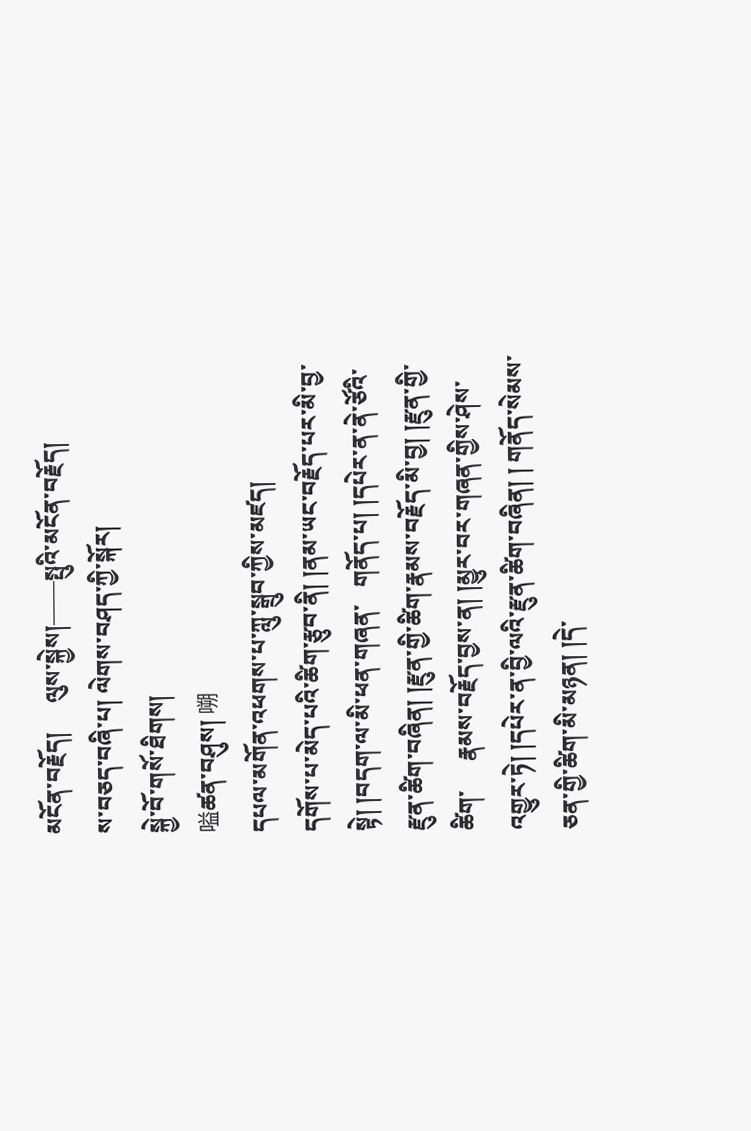མངོན་བརྗོད།     ལུས་སྐྱེས།——སྤུའི་མངོན་བརྗོད།
ས་བཅད་བཞི་པ། ལེགས་བཤད་ཀྱི་སྐོར།
སྐྱེ་བོ་གསོ་ཐིགས།
嗌ཚན་བཤུས། 嗍
དཔལ་མགོན་འཕགས་པ་ཀླུ་སྒྲུབ་ཀྱིས་མཛད།
དགོས་པ་མེད་པའི་ཚིག་རྩུབ་ནི། །ནམ་ཡང་བརྗོད་པར་མི་བྱ་སྟེ། །བདག་ལ་མི་ཕན་གཞན་   གནོད་པ། །དཔེར་ན་ནེ་ཙོའི་རྫུན་ཚིག་བཞིན། །རྫུན་གྱི་ཚིག་རྣམས་བརྗོད་མི་བྱ། །རྫུན་གྱི་ཚིག་     རྣམས་བརྗོད་བྱས་ན། །མྱུར་བར་གཞན་གྱིས་ཤེས་འགྱུར་ཏེ། །དཔེར་ན་བྱི་ལའི་རྫུན་ཚིག་བཞིན། ། གནོད་སེམས་ཅན་གྱི་ཚིག་མི་མཉན། །དེ་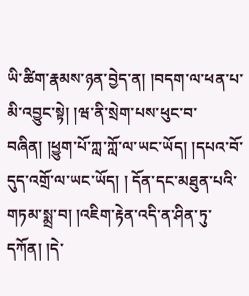ཡི་ཚིག་རྣམས་ཉན་བྱེད་ན། །བདག་ལ་ཕན་པ་མི་འབྱུང་སྟེ། །ཝ་ནི་སྲེག་པས་ཕུང་བ་བཞིན། །ཕྱུག་པོ་ཀླ་ཀློ་ལ་ཡང་ཡོད། །དཔའ་བོ་དུད་འགྲོ་ལ་ཡང་ཡོད། ། དོན་དང་མཐུན་པའི་གཏམ་སྨྲ་བ། །འཇིག་རྟེན་འདི་ན་ཤིན་ཏུ་དཀོན། །དེ་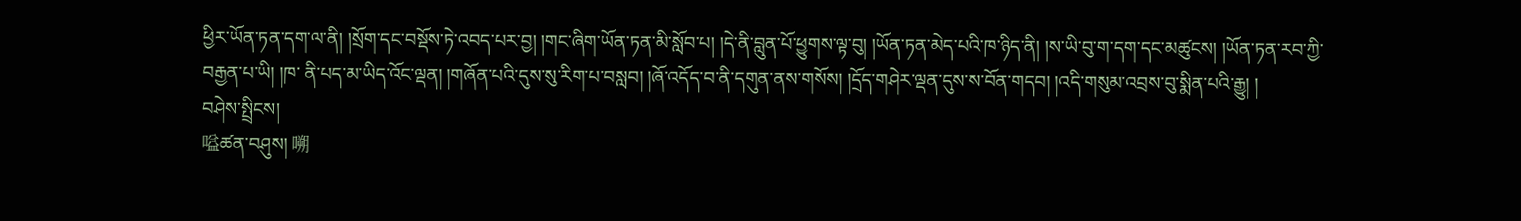ཕྱིར་ཡོན་ཏན་དག་ལ་ནི། །སྲོག་དང་བསྡོས་ཏེ་འབད་པར་བྱ། །གང་ཞིག་ཡོན་ཏན་མི་སློབ་པ། །དེ་ནི་བླུན་པོ་ཕྱུགས་ལྟ་བུ། །ཡོན་ཏན་མེད་པའི་ཁ་ཉིད་ནི། །ས་ཡི་བུ་ག་དག་དང་མཚུངས། །ཡོན་ཏན་རབ་ཀྱི་བརྒྱན་པ་ཡི། །ཁ་ ནི་པད་མ་ཡིད་འོང་ལྡན། །གཞོན་པའི་དུས་སུ་རིག་པ་བསླབ། །ཞོ་འདོད་བ་ནི་དགུན་ནས་གསོས། །དྲོད་གཤེར་ལྡན་དུས་ས་བོན་གདབ། །འདི་གསུམ་འབྲས་བུ་སྨིན་པའི་རྒྱུ། །
བཤེས་སྤྲིངས།
嗌ཚན་བཤུས། 嗍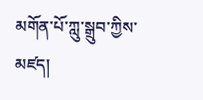མགོན་པོ་ཀླུ་སྒྲུབ་ཀྱིས་མཛད།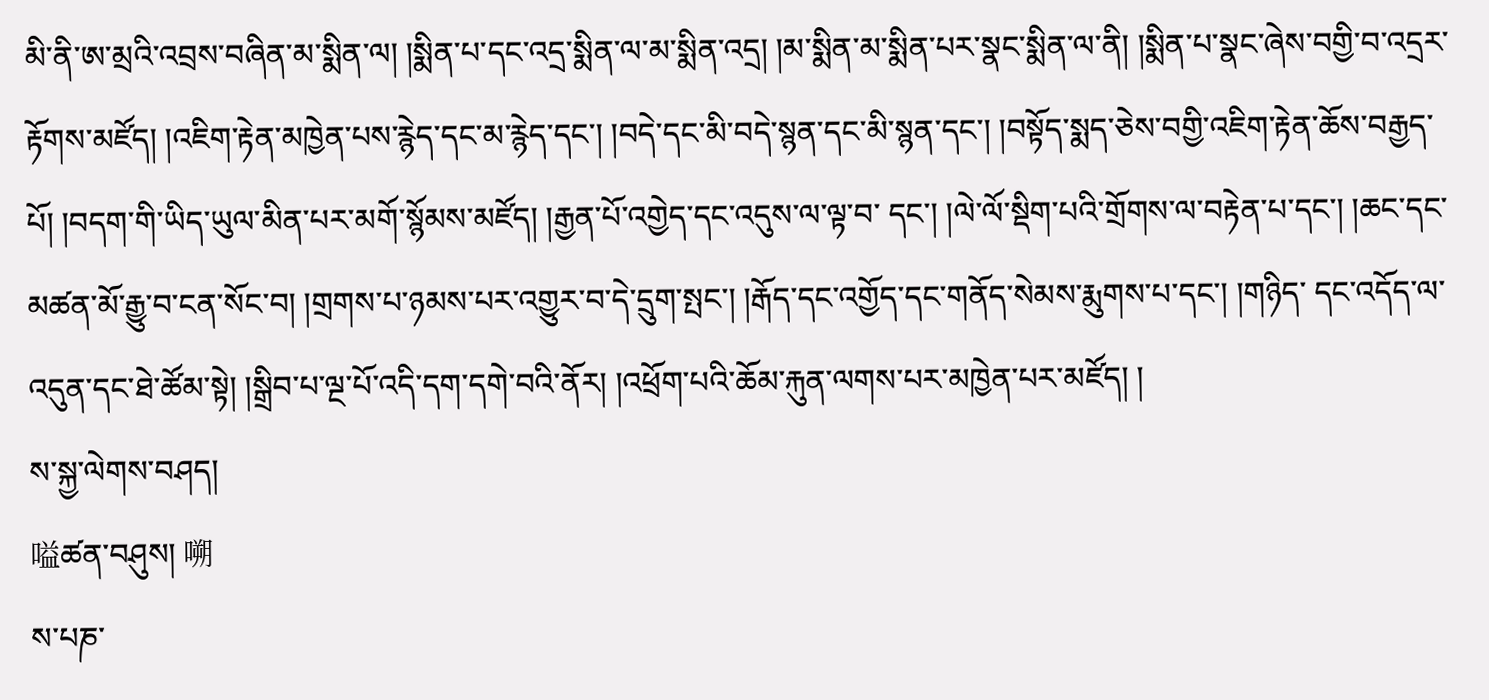མི་ནི་ཨ་མྲའི་འབྲས་བཞིན་མ་སྨིན་ལ། །སྨིན་པ་དང་འདྲ་སྨིན་ལ་མ་སྨིན་འདྲ། །མ་སྨིན་མ་སྨིན་པར་སྣང་སྨིན་ལ་ནི། །སྨིན་པ་སྣང་ཞེས་བགྱི་བ་འདྲར་རྟོགས་མཛོད། །འཇིག་རྟེན་མཁྱེན་པས་རྙེད་དང་མ་རྙེད་དང་། །བདེ་དང་མི་བདེ་སྙན་དང་མི་སྙན་དང་། །བསྟོད་སྨད་ཅེས་བགྱི་འཇིག་རྟེན་ཆོས་བརྒྱད་པོ། །བདག་གི་ཡིད་ཡུལ་མིན་པར་མགོ་སྙོམས་མཛོད། །རྒྱན་པོ་འགྱེད་དང་འདུས་ལ་ལྟ་བ་ དང་། །ལེ་ལོ་སྡིག་པའི་གྲོགས་ལ་བརྟེན་པ་དང་། །ཆང་དང་མཚན་མོ་རྒྱུ་བ་ངན་སོང་བ། །གྲགས་པ་ཉམས་པར་འགྱུར་བ་དེ་དྲུག་སྤང་། །རྒོད་དང་འགྱོད་དང་གནོད་སེམས་རྨུགས་པ་དང་། །གཉིད་ དང་འདོད་ལ་འདུན་དང་ཐེ་ཚོམ་སྟེ། །སྒྲིབ་པ་ལྔ་པོ་འདི་དག་དགེ་བའི་ནོར། །འཕྲོག་པའི་ཆོམ་རྐུན་ལགས་པར་མཁྱེན་པར་མཛོད། །
ས་སྐྱ་ལེགས་བཤད།
嗌ཚན་བཤུས། 嗍
ས་པཎ་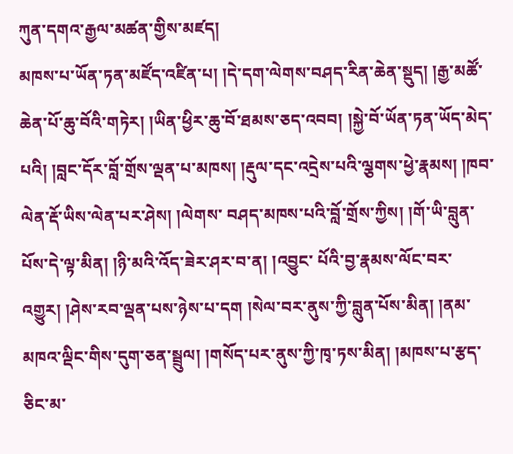ཀུན་དགའ་རྒྱལ་མཚན་གྱིས་མཛད།
མཁས་པ་ཡོན་ཏན་མཛོད་འཛིན་པ། །དེ་དག་ལེགས་བཤད་རིན་ཆེན་སྡུད། །རྒྱ་མཚོ་ཆེན་པོ་ཆུ་བོའི་གཏེར། །ཡིན་ཕྱིར་ཆུ་བོ་ཐམས་ཅད་འབབ། །སྐྱེ་བོ་ཡོན་ཏན་ཡོད་མེད་པའི། །བླང་དོར་བློ་གྲོས་ལྡན་པ་མཁས། །རྡུལ་དང་འདྲེས་པའི་ལྕགས་ཕྱེ་རྣམས། །ཁབ་ལེན་རྡོ་ཡིས་ལེན་པར་ཤེས། །ལེགས་ བཤད་མཁས་པའི་བློ་གྲོས་ཀྱིས། །གོ་ཡི་བླུན་པོས་དེ་ལྟ་མིན། །ཉི་མའི་འོད་ཟེར་ཤར་བ་ན། །འབྱུང་ པོའི་བྱ་རྣམས་ལོང་བར་འགྱུར། །ཤེས་རབ་ལྡན་པས་ཉེས་པ་དག །སེལ་བར་ནུས་ཀྱི་བླུན་པོས་མིན། །ནམ་མཁའ་ལྡིང་གིས་དུག་ཅན་སྦྲུལ། །གསོད་པར་ནུས་ཀྱི་ཁྭ་ཏས་མིན། །མཁས་པ་རྩད་ཅིང་མ་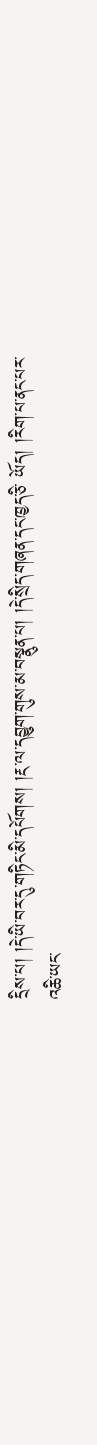དྲིས་པ། །དེ་ཡི་བར་དུ་གཏིང་མི་དཔོགས། །རྔ་ལ་དབྱུག་གུས་མ་བསྣུན་པ། །དེ་སྲིད་གཞན་དང་ཁྱད་ཅི་ ཡོད། །རིག་པ་ནང་པར་འཆི་ཡང་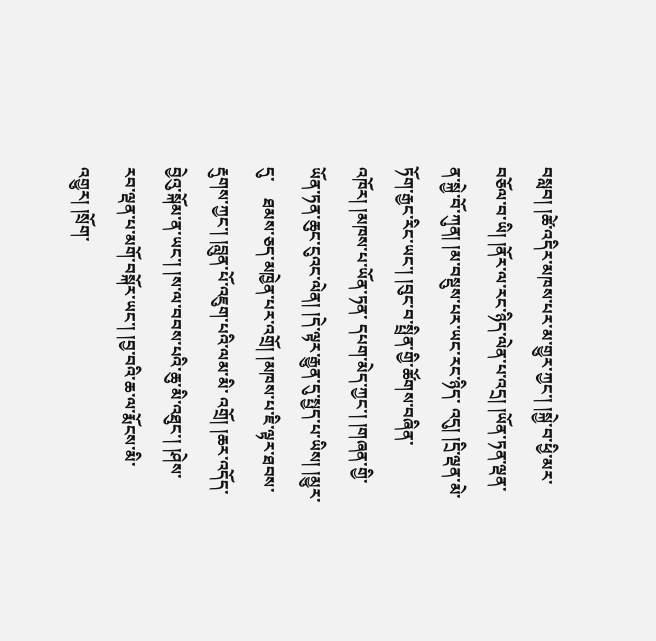བསླབ། །ཚེ་འདིར་མཁས་པར་མ་གྱུར་ཀྱང་། །སྐྱེ་བ་ཕྱི་མར་བཅོལ་བ་ཡི། །ནོར་ལ་རང་ཉིད་ལེན་པ་འདྲ། །ཡོན་ཏན་ལྡན་ན་སྐྱེ་བོ་ཀུན། །མ་བསྡུས་པར་ཡང་རང་ཉིད་ འདུ། །དྲི་ལྡན་མེ་ཏོག་རྒྱང་རིང་ཡང་། །བུང་བ་སྤྲིན་གྱི་ཚོགས་བཞིན་འཁོར། །མཁས་པ་ཡོན་ཏན་ དཔག་མེད་ཀྱང་། །གཞན་གྱི་ཡོན་ཏན་ཆུང་ངུའང་ལེན། །དེ་ལྟར་རྒྱུན་དུ་སྤྱད་པ་ཡིས། །མྱུར་དུ་    ཐམས་ཅད་མཁྱེན་པར་འགྲོ། །མཁས་པ་ཇི་ལྟར་ཐབས་རྡུགས་ཀྱང་། །བླུན་པོ་འཇུག་པའི་ལམ་མི་ འགྲོ། །ཆར་འདོད་བྱེའུ་སྐོམ་ན་ཡང་། །ས་ལ་བབས་པའི་ཆུ་མི་འཐུང་། །ཤེས་རབ་ལྡན་པ་མགོ་བསྐོར་ཡང་། །བྱ་བའི་ཆ་ལ་རྨོངས་མི་འགྱུར། །སྲོག་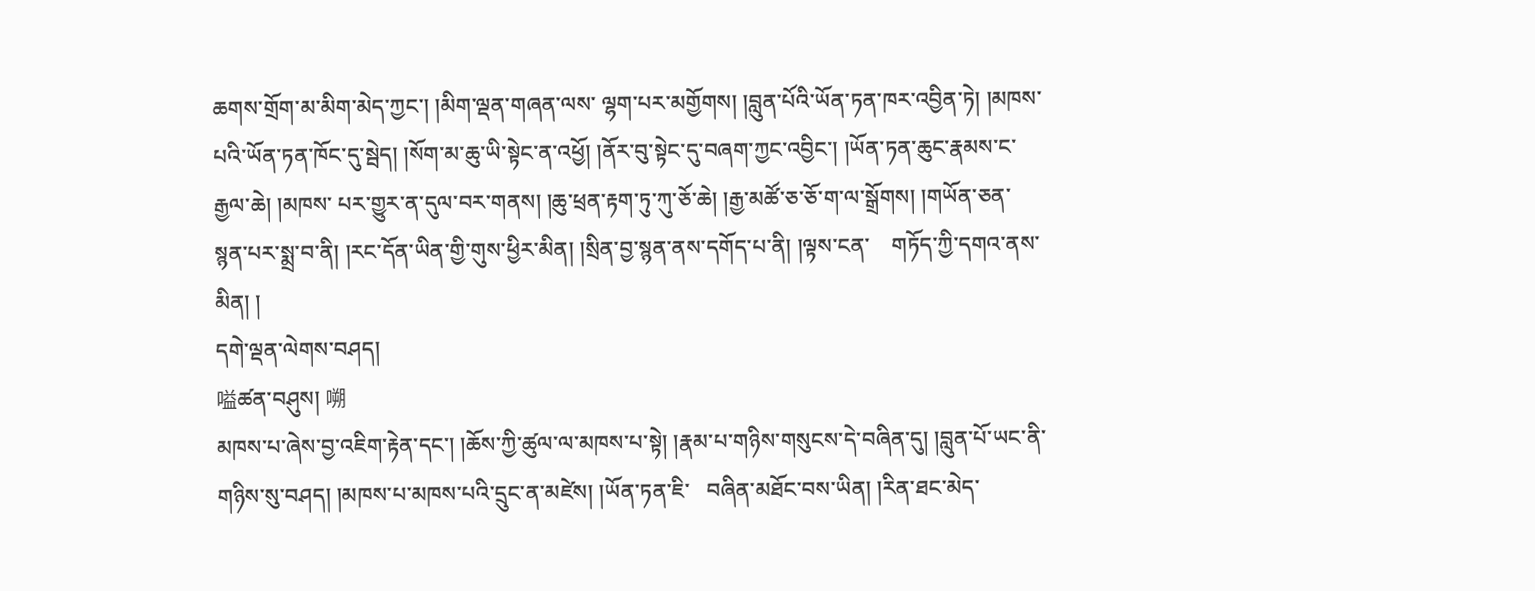ཆགས་གྲོག་མ་མིག་མེད་ཀྱང་། །མིག་ལྡན་གཞན་ལས་ ལྷག་པར་མགྱོགས། །བླུན་པོའི་ཡོན་ཏན་ཁར་འབྱིན་ཏེ། །མཁས་པའི་ཡོན་ཏན་ཁོང་དུ་སྦེད། །སོག་མ་ཆུ་ཡི་སྟེང་ན་འཕྱོ། །ནོར་བུ་སྟེང་དུ་བཞག་ཀྱང་འབྱིང་། །ཡོན་ཏན་ཆུང་རྣམས་ང་རྒྱལ་ཆེ། །མཁས་ པར་གྱུར་ན་དུལ་བར་གནས། །ཆུ་ཕྲན་རྟག་ཏུ་ཀུ་ཅོ་ཆེ། །རྒྱ་མཚོ་ཅ་ཅོ་ག་ལ་སྒྲོགས། །གཡོན་ཅན་   སྙན་པར་སྨྲ་བ་ནི། །རང་དོན་ཡིན་གྱི་གུས་ཕྱིར་མིན། །སྲིན་བྱ་སྙན་ནས་དགོད་པ་ནི། །ལྟས་ངན་    གཏོད་ཀྱི་དགའ་ནས་མིན། །
དགེ་ལྡན་ལེགས་བཤད།
嗌ཚན་བཤུས། 嗍
མཁས་པ་ཞེས་བྱ་འཇིག་རྟེན་དང་། །ཆོས་ཀྱི་ཚུལ་ལ་མཁས་པ་སྟེ། །རྣམ་པ་གཉིས་གསུངས་དེ་བཞིན་དུ། །བླུན་པོ་ཡང་ནི་གཉིས་སུ་བཤད། །མཁས་པ་མཁས་པའི་དྲུང་ན་མཛེས། །ཡོན་ཏན་ཇི་   བཞིན་མཐོང་བས་ཡིན། །རིན་ཐང་མེད་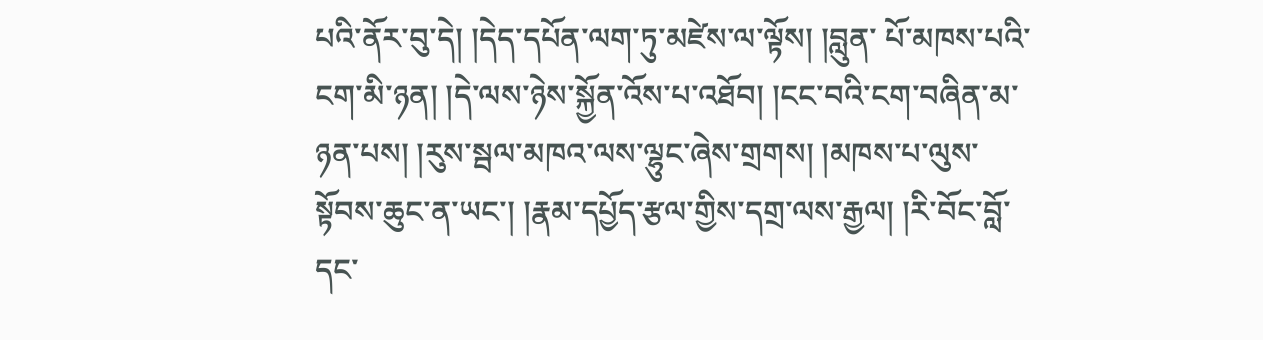པའི་ནོར་བུ་དེ། །དེད་དཔོན་ལག་ཏུ་མཛེས་ལ་ལྟོས། །བླུན་ པོ་མཁས་པའི་ངག་མི་ཉན། །དེ་ལས་ཉེས་སྐྱོན་འོས་པ་འཐོབ། །ངང་བའི་ངག་བཞིན་མ་ཉན་པས། །རུས་སྦལ་མཁའ་ལས་ལྷུང་ཞེས་གྲགས། །མཁས་པ་ལུས་སྟོབས་ཆུང་ན་ཡང་། །རྣམ་དཔྱོད་རྩལ་གྱིས་དགྲ་ལས་རྒྱལ། །རི་བོང་བློ་དང་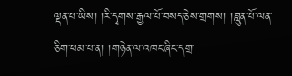ལྡན་པ་ཡིས། །རི་དྭགས་རྒྱལ་པོ་བསད་ཅེས་གྲགས། །བླུན་པོ་ལན་ ཅིག་ཕམ་པ་ན། །གཉེན་ལ་འཁང་ཞིང་དགྲ་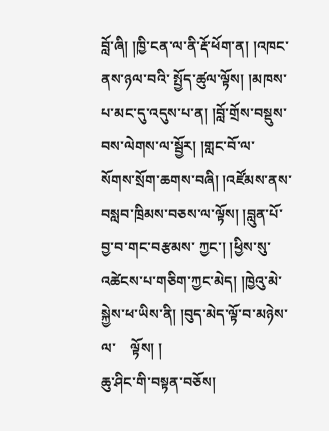བློ་ཞི། །ཁྱི་ངན་ལ་ནི་རྡོ་ཕོག་ན། །འཁང་ནས་ཉལ་བའི་ སྤྱོད་ཚུལ་ལྟོས། །མཁས་པ་མང་དུ་འདུས་པ་ན། །བློ་གྲོས་བསྡུས་བས་ལེགས་ལ་སྦྱོར། །གླང་བོ་ལ་    སོགས་སྲོག་ཆགས་བཞི། །འཛོམས་ནས་བསླབ་ཁྲིམས་བཅས་ལ་ལྟོས། །བླུན་པོ་བྱ་བ་གང་བརྩམས་ ཀྱང་། །ཕྱིས་སུ་འཚེངས་པ་གཅིག་ཀྱང་མེད། །ཁྱེའུ་མེ་སྐྱེས་ཕ་ཡིས་ནི། །བུད་མེད་ལྟོ་བ་མཉེས་ལ་    ལྟོས། །
ཆུ་ཤིང་གི་བསྟན་བཅོས།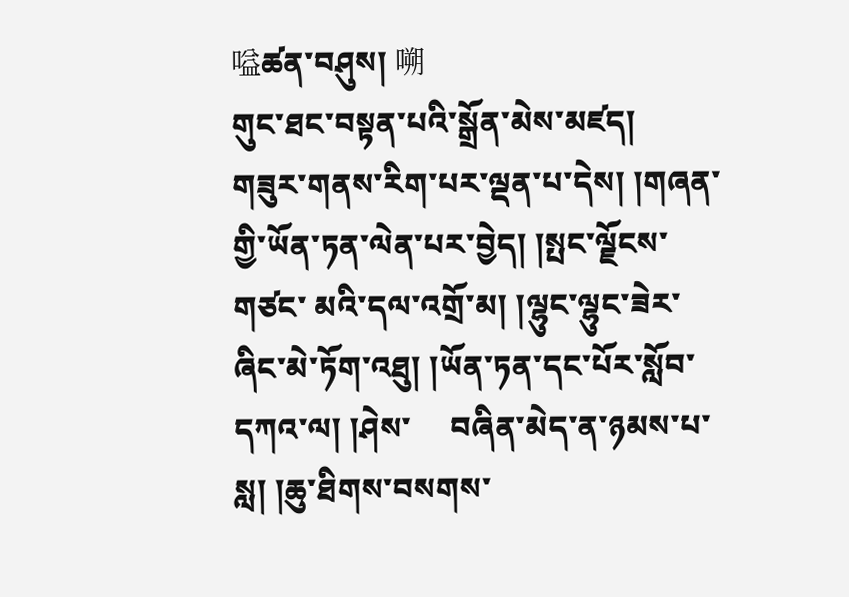嗌ཚན་བཤུས། 嗍
གུང་ཐང་བསྟན་པའི་སྒྲོན་མེས་མཛད།
གཟུར་གནས་རིག་པར་ལྡན་པ་དེས། །གཞན་གྱི་ཡོན་ཏན་ལེན་པར་བྱེད། །སྤང་ལྗོངས་གཙང་ མའི་དལ་འགྲོ་མ། །ལྷུང་ལྷུང་ཟེར་ཞིང་མེ་ཏོག་འཐུ། །ཡོན་ཏན་དང་པོར་སློབ་དཀའ་ལ། །ཤེས་     བཞིན་མེད་ན་ཉམས་པ་སླ། །ཆུ་ཐིགས་བསགས་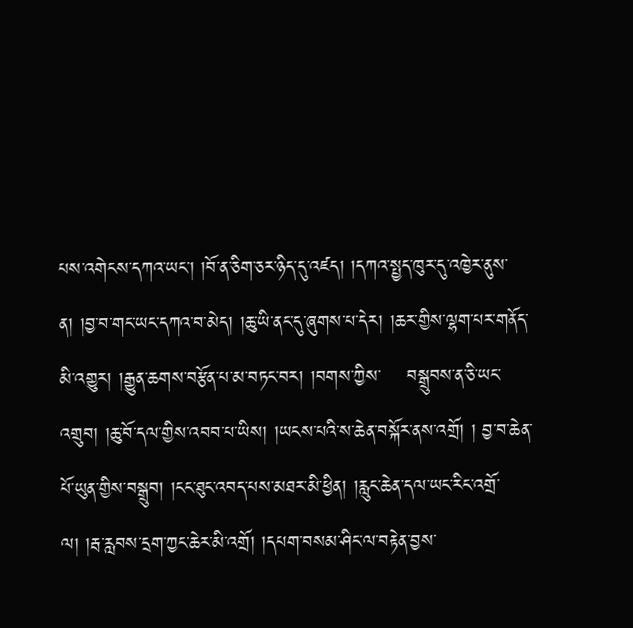པས་འགེངས་དཀའ་ཡང་། །བོ་ན་ཅིག་ཅར་ཉིད་དུ་འཛད། །དཀའ་སྤྱད་ཁུར་དུ་འཁྱེར་ནུས་ན། །བྱ་བ་གང་ཡང་དཀའ་བ་མེད། །ཆུ་ཡི་ནང་དུ་ཞུགས་པ་དེར། །ཆར་གྱིས་ལྷག་པར་གནོད་མི་འགྱུར། །རྒྱུན་ཆགས་བརྩོན་པ་མ་བཏང་བར། །བགས་ཀྱིས་    བསྒྲུབས་ན་ཅི་ཡང་འགྲུབ། །ཆུ་བོ་དལ་གྱིས་འབབ་པ་ཡིས། །ཡངས་པའི་ས་ཆེན་བསྐོར་ནས་འགྲོ། ། བྱ་བ་ཆེན་པོ་ཡུན་གྱིས་བསྒྲུབ། །ངང་ཐུང་འབད་པས་མཐར་མི་ཕྱིན། །རླུང་ཆེན་དལ་ཡང་རིང་འགྲོ་ལ། །རྦ་རླབས་དྲག་ཀྱང་ཆེར་མི་འགྲོ། །དཔག་བསམ་ཤིང་ལ་བརྟེན་བྱས་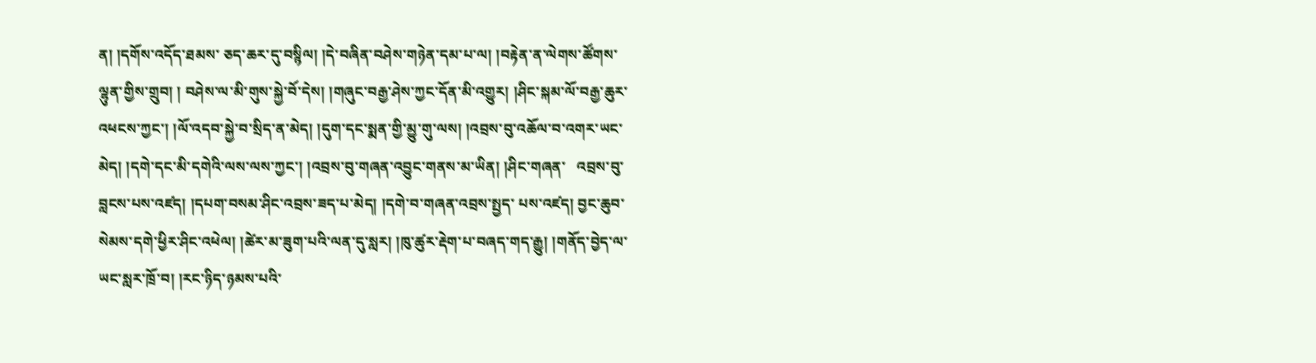ན། །དགོས་འདོད་ཐམས་ ཅད་ཆར་དུ་བསྙིལ། །དེ་བཞིན་བཤེས་གཉེན་དམ་པ་ལ། །བརྟེན་ན་ལེགས་ཚོགས་ལྷུན་གྱིས་གྲུབ། ། བཤེས་ལ་མི་གུས་སྐྱེ་བོ་དེས། །གཞུང་བརྒྱ་ཤེས་ཀྱང་དོན་མི་འགྱུར། །ཤིང་སྐམ་ལོ་བརྒྱ་ཆུར་འཕངས་ཀྱང་། །ལོ་འདབ་སྐྱེ་བ་སྲིད་ན་མེད། །དུག་དང་སྨན་གྱི་མྱུ་གུ་ལས། །འབྲས་བུ་འཆོལ་བ་འགར་ཡང་ མེད། །དགེ་དང་མི་དགེའི་ལས་ལས་ཀྱང་། །འབྲས་བུ་གཞན་འབྱུང་གནས་མ་ཡིན། །ཤིང་གཞན་   འབྲས་བུ་བླངས་པས་འཛད། །དཔག་བསམ་ཤིང་འབྲས་ཟད་པ་མེད། །དགེ་བ་གཞན་འབྲས་སྤྱད་ པས་འཛད། བྱང་ཆུབ་སེམས་དགེ་ཕྱིར་ཤིང་འཕེལ། །ཚེར་མ་ཟུག་པའི་ལན་དུ་སླར། །ཁུ་ཚུར་རྡེག་པ་བཞད་གད་རྒྱུ། །གནོད་བྱེད་ལ་ཡང་སླར་ཁྲོ་བ། །རང་ཉིད་ཉམས་པའི་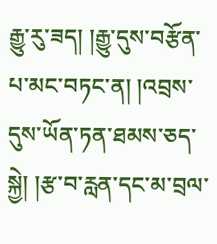རྒྱུ་རུ་ཟད། །རྒྱུ་དུས་བརྩོན་པ་མང་བཏང་ན། །འབྲས་དུས་ཡོན་ཏན་ཐམས་ཅད་སྐྱེ། །རྩ་བ་རླན་དང་མ་བྲལ་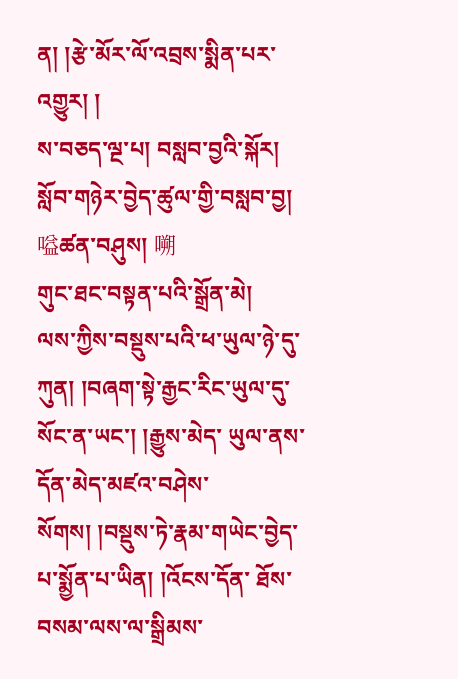ན། །རྩེ་མོར་ལོ་འབྲས་སྨིན་པར་འགྱུར། །
ས་བཅད་ལྔ་པ། བསླབ་བྱའི་སྐོར།
སློབ་གཉེར་བྱེད་ཚུལ་གྱི་བསླབ་བྱ།
嗌ཚན་བཤུས། 嗍
གུང་ཐང་བསྟན་པའི་སྒྲོན་མེ།
ལས་ཀྱིས་བསྡུས་པའི་ཕ་ཡུལ་ཉེ་དུ་ཀུན། །བཞག་སྟེ་རྒྱང་རིང་ཡུལ་དུ་སོང་ན་ཡང་། །རྒྱུས་མེད་ ཡུལ་ནས་དོན་མེད་མཛའ་བཤེས་སོགས། །བསྡུས་ཏེ་རྣམ་གཡེང་བྱེད་པ་སྨྱོན་པ་ཡིན། །འོངས་དོན་ ཐོས་བསམ་ལས་ལ་སྒྲིམས་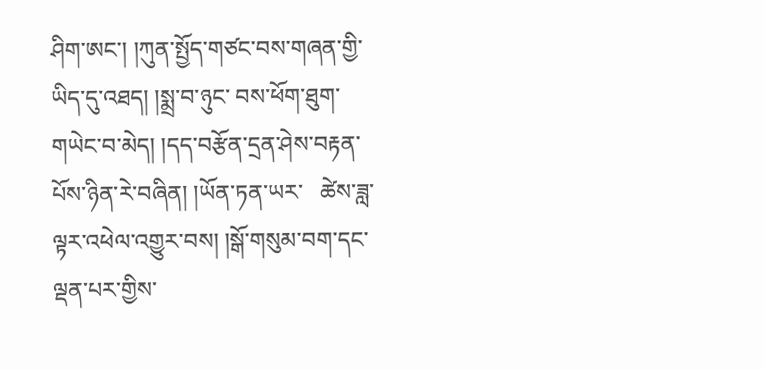ཤིག་ཨང་། །ཀུན་སྤྱོད་གཙང་བས་གཞན་གྱི་ཡིད་དུ་འཐད། །སྨྲ་བ་ཉུང་ བས་ཕོག་ཐུག་གཡེང་བ་མེད། །དད་བརྩོན་དྲན་ཤེས་བརྟན་པོས་ཉིན་རེ་བཞིན། །ཡོན་ཏན་ཡར་   ཚེས་ཟླ་ལྟར་འཕེལ་འགྱུར་བས། །སྒོ་གསུམ་བག་དང་ལྡན་པར་གྱིས་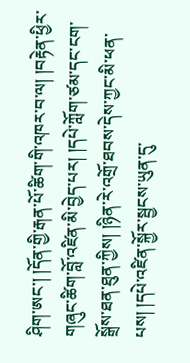ཤིག་ཨང་། །དོན་གྱི་རྒན་པོ་ཚིག་གི་འཁར་བ་ལ། །བརྟེན་ཕྱིར་གཞུང་ཚིག་བློ་འཛིན་མི་བྱེད་པར། །དཔེ་ཀློག་ཙམ་དང་ངག་སྒྲོས་ཐན་ཐུན་ཀྱིས། །ཉིན་རེ་འགྲོ་ཐབས་དེས་ཀྱང་མི་ཕན་པས། །དཔེ་འཛིན་སྐྱོར་སྦྱངས་ཡུན་དུ་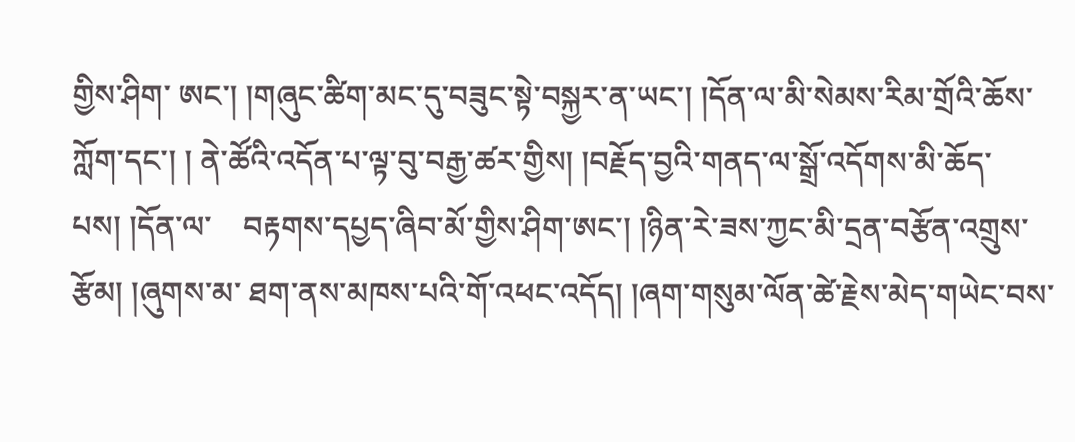གྱིས་ཤིག་ ཨང་། །གཞུང་ཚིག་མང་དུ་བཟུང་སྟེ་བསྐྱར་ན་ཡང་། །དོན་ལ་མི་སེམས་རིམ་གྲོའི་ཆོས་ཀློག་དང་། ། ནེ་ཚོའི་འདོན་པ་ལྟ་བུ་བརྒྱ་ཚར་གྱིས། །བརྗོད་བྱའི་གནད་ལ་སྒྲོ་འདོགས་མི་ཆོད་པས། །དོན་ལ་    བརྟགས་དཔྱད་ཞིབ་མོ་གྱིས་ཤིག་ཨང་། །ཉིན་རེ་ཟས་ཀྱང་མི་དྲན་བརྩོན་འགྲུས་རྩོམ། །ཞུགས་མ་ ཐག་ནས་མཁས་པའི་གོ་འཕང་འདོད། །ཞག་གསུམ་ལོན་ཚེ་རྗེས་མེད་གཡེང་བས་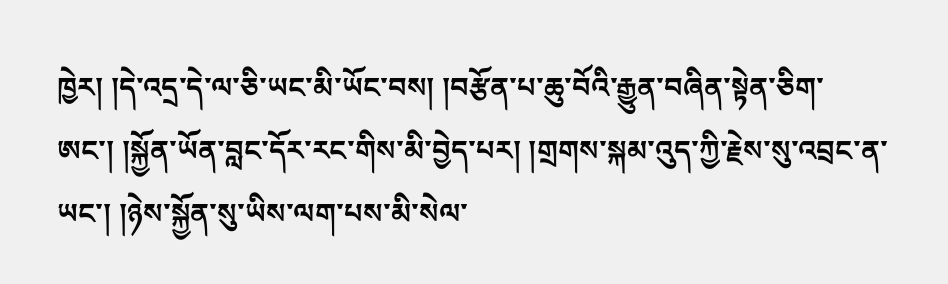ཁྱེར། །དེ་འདྲ་དེ་ལ་ཅི་ཡང་མི་ཡོང་བས། །བརྩོན་པ་ཆུ་བོའི་རྒྱུན་བཞིན་སྟེན་ཅིག་ཨང་། །སྐྱོན་ཡོན་བླང་དོར་རང་གིས་མི་བྱེད་པར། །གྲགས་སྐམ་འུད་ཀྱི་རྗེས་སུ་འབྲང་ན་ཡང་། །ཉེས་སྐྱོན་སུ་ཡིས་ལག་པས་མི་སེལ་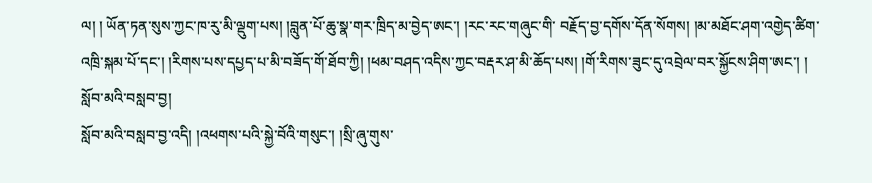ལ། ། ཡོན་ཏན་སུས་ཀྱང་ཁ་རུ་མི་ལྡུག་པས། །བླུན་པོ་ཆུ་སྣ་གར་ཁྲིད་མ་བྱེད་ཨང་། །རང་རང་གཞུང་གི་ བརྗོད་བྱ་དགོས་དོན་སོགས། །མ་མཐོང་ཤག་འགྱེད་ཚིག་འཁྲི་སྐམ་པོ་དང་། །རིགས་པས་དཔྱད་པ་མི་བཟོད་གོ་ཐོབ་ཀྱི། །ཕམ་བཤད་འདིས་ཀྱང་བརྡར་ཤ་མི་ཆོད་པས། །གོ་རིགས་ཟུང་དུ་འབྲེལ་བར་སྐྱོངས་ཤིག་ཨང་། །
སློབ་མའི་བསླབ་བྱ།
སློབ་མའི་བསླབ་བྱ་འདི། །འཕགས་པའི་སྐྱེ་བོའི་གསུང་། །སྲི་ཞུ་གུས་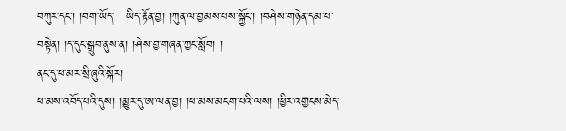བཀུར་དང་། །བག་ཡོད་   ཡིད་རྟོན་བྱ། །ཀུན་ལ་བྱམས་པས་སྐྱོང་། །བཤེས་གཉེན་དམ་པ་བསྟེན། །ད་དུང་སྒྲུབ་ནུས་ན། །ཤེས་བྱ་གཞན་ཀྱང་སློབ། །
ནང་དུ་ཕ་མར་སྲི་ཞུའི་སྐོར།
ཕ་མས་འབོད་པའི་དུས། །མྱུར་དུ་ཨ་ལན་བྱ། །ཕ་མས་མངག་པའི་ལས། །ཕྱིར་འགྱངས་མེད་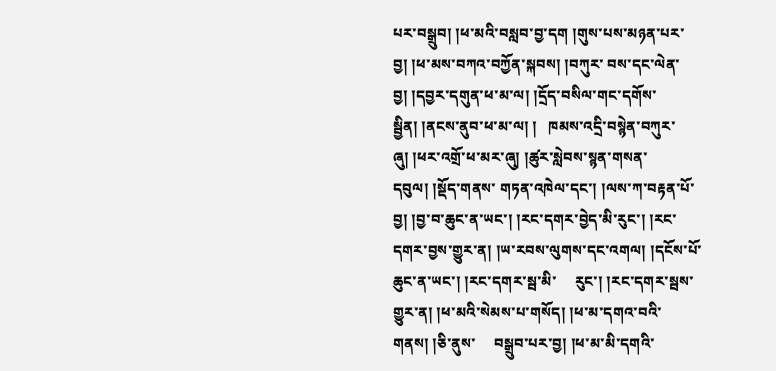པར་བསྒྲུབ། །ཕ་མའི་བསླབ་བྱ་དག །གུས་པས་མཉན་པར་བྱ། །ཕ་མས་བཀའ་བཀྱོན་སྐབས། །བཀུར་ བས་དང་ལེན་བྱ། །དབྱར་དགུན་ཕ་མ་ལ། །དྲོད་བསིལ་གང་དགོས་སྦྱིན། །ནངས་ནུབ་ཕ་མ་ལ། །   ཁམས་འདྲི་བསྙེན་བཀུར་ཞུ། །ཕར་འགྲོ་ཕ་མར་ཞུ། །ཚུར་སླེབས་སྙན་གསན་དབུལ། །སྡོད་གནས་ གཏན་འཁེལ་དང་། །ལས་ཀ་བརྟན་པོ་བྱ། །བྱ་བ་ཆུང་ན་ཡང་། །རང་དགར་བྱེད་མི་རུང་། །རང་   དགར་བྱས་གྱུར་ན། །ཡ་རབས་ལུགས་དང་འགལ། །དངོས་པོ་ཆུང་ན་ཡང་། །རང་དགར་སྦ་མི་     རུང་། །རང་དགར་སྦས་གྱུར་ན། །ཕ་མའི་སེམས་པ་གསོད། །ཕ་མ་དགའ་བའི་གནས། །ཅི་ནུས་     བསྒྲུབ་པར་བྱ། །ཕ་མ་མི་དགའི་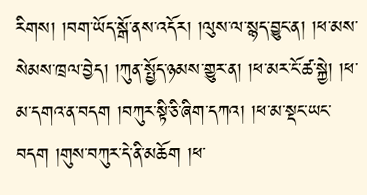རིགས། །བག་ཡོད་སྒོ་ནས་འདོར། །ལུས་ལ་སྙད་བྱུང་ན། །ཕ་མས་ སེམས་ཁྲལ་བྱེད། །ཀུན་སྤྱོད་ཉམས་གྱུར་ན། །ཕ་མར་ངོ་ཚ་སྐྱེ། །ཕ་མ་དགའ་ན་བདག །བཀུར་སྟི་ཅི་ཞིག་དཀའ། །ཕ་མ་སྡང་ཡང་བདག །གུས་བཀུར་དེ་ནི་མཆོག །ཕ་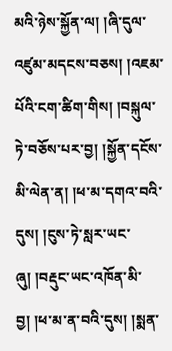མའི་ཉེས་སྐྱོན་ལ། །ཞི་དུལ་འཛུམ་མདངས་བཅས། །འཇམ་པོའི་ངག་ཚིག་གིས། །བསྐུལ་ཏེ་བཅོས་པར་བྱ། །སྐྱོན་དངོས་མི་ལེན་ན། །ཕ་མ་དགའ་བའི་དུས། །ངུས་ཏེ་སླར་ཡང་ཞུ། །བརྡུང་ཡང་འཁོན་མི་བྱ། །ཕ་མ་ན་བའི་དུས། །སྨན་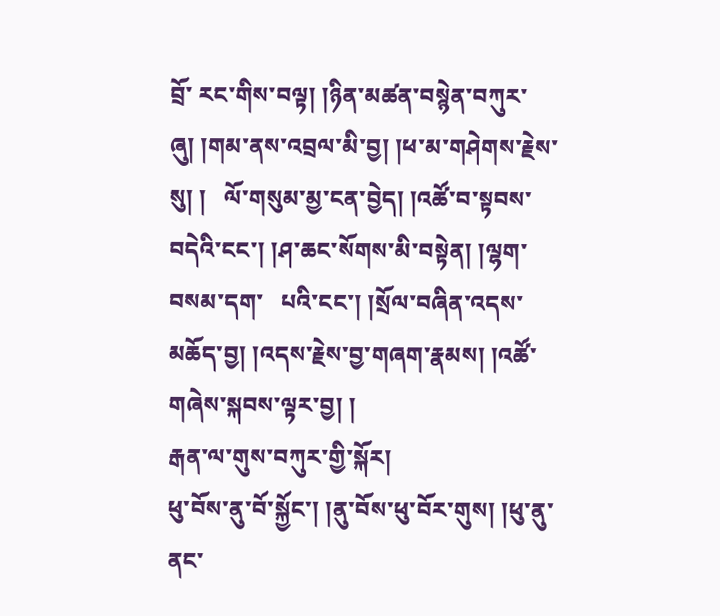བྲོ་ རང་གིས་བལྟ། །ཉིན་མཚན་བསྙེན་བཀུར་ཞུ། །གམ་ནས་འབྲལ་མི་བྱ། །ཕ་མ་གཤེགས་རྗེས་སུ། །   ལོ་གསུམ་མྱ་ངན་བྱེད། །འཚོ་བ་སྟབས་བདེའི་ངང་། །ཤ་ཆང་སོགས་མི་བསྟེན། །ལྷག་བསམ་དག་   པའི་ངང་། །སྲོལ་བཞིན་འདས་མཆོད་བྱ། །འདས་རྗེས་བྱ་གཞག་རྣམས། །འཚོ་གཞེས་སྐབས་ལྟར་བྱ། །
རྒན་ལ་གུས་བཀུར་གྱི་སྐོར།
ཕུ་བོས་ནུ་བོ་སྐྱོང་། །ནུ་བོས་ཕུ་བོར་གུས། །ཕུ་ནུ་ནང་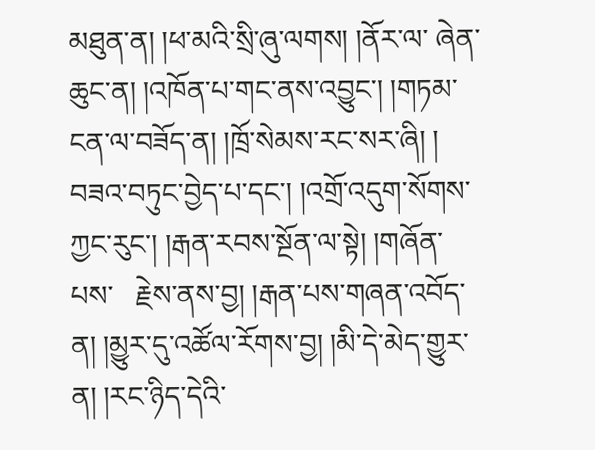མཐུན་ན། །ཕ་མའི་སྲི་ཞུ་ལགས། །ནོར་ལ་ ཞེན་ཆུང་ན། །འཁོན་པ་གང་ནས་འབྱུང་། །གཏམ་ངན་ལ་བཟོད་ན། །ཁྲོ་སེམས་རང་སར་ཞི། །     བཟའ་བཏུང་བྱེད་པ་དང་། །འགྲོ་འདུག་སོགས་ཀྱང་རུང་། །རྒན་རབས་སྔོན་ལ་སྟེ། །གཞོན་པས་   རྗེས་ནས་བྱ། །རྒན་པས་གཞན་འབོད་ན། །མྱུར་དུ་འཚོལ་རོགས་བྱ། །མི་དེ་མེད་གྱུར་ན། །རང་ཉིད་དེའི་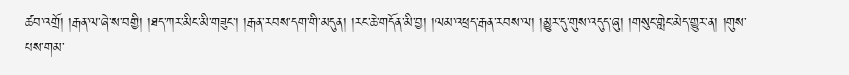ཚབ་འགྲོ། །རྒན་ལ་ཞེ་ས་བགྱི། །ཐད་ཀར་མིང་མི་གཟུང་། །རྒན་རབས་དག་གི་མདུན། །རང་ཆེ་གདོན་མི་བྱ། །ལམ་འཕྲད་རྒན་རབས་ལ། །མྱུར་དུ་གུས་འདུད་ཞུ། །གསུང་གླེང་མེད་གྱུར་ན། །གུས་ པས་གམ་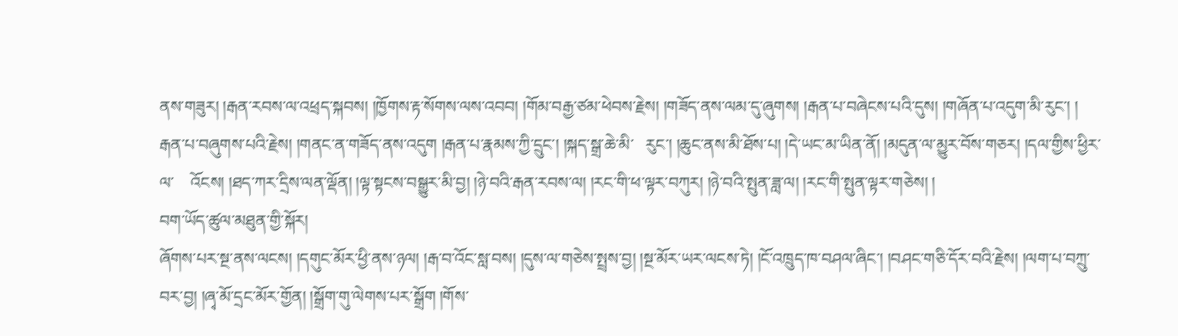ནས་གཟུར། །རྒན་རབས་ལ་འཕྲད་སྐབས། །ཁྱོགས་རྟ་སོགས་ལས་འབབ། །གོམ་བརྒྱ་ཙམ་ཕེབས་རྗེས། །གཟོད་ནས་ལམ་དུ་ཞུགས། །རྒན་པ་བཞེངས་པའི་དུས། །གཞོན་པ་འདུག་མི་རུང་། ། རྒན་པ་བཞུགས་པའི་རྗེས། །གནང་ན་གཟོད་ནས་འདུག །རྒན་པ་རྣམས་ཀྱི་དྲུང་། །སྐད་སྒྲ་ཆེ་མི་   རུང་། །ཆུང་ནས་མི་ཐོས་པ། །དེ་ཡང་མ་ཡིན་ནོ། །མདུན་ལ་མྱུར་བོས་གཅར། །དལ་གྱིས་ཕྱིར་ལ་    འོངས། །ཐད་ཀར་དྲིས་ལན་ལྡོན། །ལྟ་སྟངས་བསྒྱུར་མི་བྱ། །ཉེ་བའི་རྒན་རབས་ལ། །རང་གི་ཕ་ལྟར་བཀུར། །ཉེ་བའི་སྤུན་ཟླ་ལ། །རང་གི་སྤུན་ལྟར་གཅེས། །
བག་ཡོད་ཚུལ་མཐུན་གྱི་སྐོར།
ཞོགས་པར་སྔ་ནས་ལངས། །དགུང་མོར་ཕྱི་ནས་ཉལ། །རྒ་བ་འོང་སླ་བས། །དུས་ལ་གཅེས་སྤྲས་བྱ། །སྔ་མོར་ཡར་ལངས་ཏེ། །ངོ་འཁྲུད་ཁ་བཤལ་ཞིང་། །བཤང་གཅི་དོར་བའི་རྗེས། །ལག་པ་བཀྲུ་ བར་བྱ། །ཞྭ་མོ་དྲང་མོར་གྱོན། །སྒྲོག་གུ་ལེགས་པར་སྒྲོག །གོས་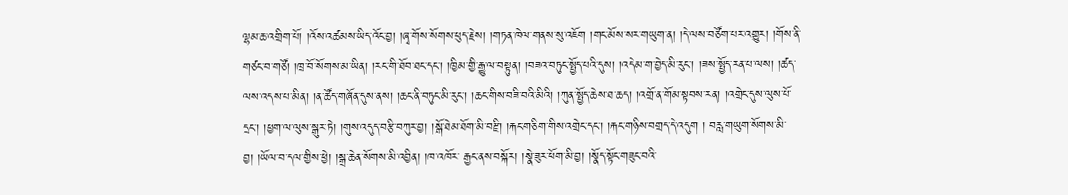ལྷམ་ཆ་འགྲིག་པོ། །འོས་འཚམས་ཡིད་འོང་བྱ། །ཞྭ་གོས་སོགས་ཕུད་རྗེས། །གཏན་ཁེལ་གནས་སུ་འཇོག །གང་མོས་སར་གཡུག་ན། །དེ་ལས་བཙོག་པར་འགྱུར། །གོས་ནི་གཙང་བ་གཙོ། །ཁྲ་བོ་སོགས་མ་ཡིན། །རང་གི་ཐོབ་ཐང་དང་། །ཁྱིམ་གྱི་རྒྱུ་ལ་བསྟུན། །བཟའ་བཏུང་སྤྱོད་པའི་དུས། །འདེམ་ག་བྱེད་མི་རུང་། །ཟས་སྤྱོད་རན་པ་ལས། །ཚད་ལས་འདས་པ་མིན། །ན་ཚོད་གཞོན་དུས་ནས། །ཆང་ནི་བཏུང་མི་རུང་། །ཆང་གིས་བཟི་བའི་མིའི། །ཀུན་སྤྱོད་ཆེས་ཐ་ཆད། །འགྲོ་ན་གོམ་སྟབས་རན། །འགྲེང་དུས་ལུས་པོ་དྲང་། །ཕྱག་ལ་ལུས་སྒུར་ཏེ། །གུས་འདུད་བརྩི་བཀུར་བྱ། །སྒོ་ཐེམ་ཐོག་མི་བརྫི། །རྐང་གཅིག་གིས་འགྲེང་དང་། །རྐང་གཉིས་བགྲད་དེ་འདུག ། བརླ་གཡུག་སོགས་མི་བྱ། །ཡོལ་བ་དལ་གྱིས་ཕྱེ། །སྒྲ་ཆེན་སོགས་མི་འབྱིན། །ཁ་འཁོར་ རྒྱང་ནས་བསྐོར། །སྣེ་ཟུར་ཕོག་མི་བྱ། །སྣོད་སྟོང་གཟུང་བའི་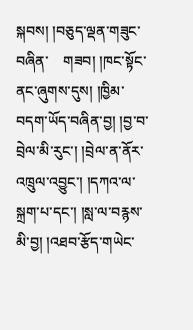སྐབས། །བཅུད་ལྡན་གཟུང་བཞིན་    གཟབ། །ཁང་སྟོང་ནང་ཞུགས་དུས། །ཁྱིམ་བདག་ཡོད་བཞིན་བྱ། །བྱ་བ་བྲེལ་མི་རུང་། །བྲེལ་ན་ནོར་འཁྲུལ་འབྱུང་། །དཀའ་ལ་སྐྲག་པ་དང་། །སླ་ལ་བརྙས་མི་བྱ། །འཐབ་རྩོད་གཡེང་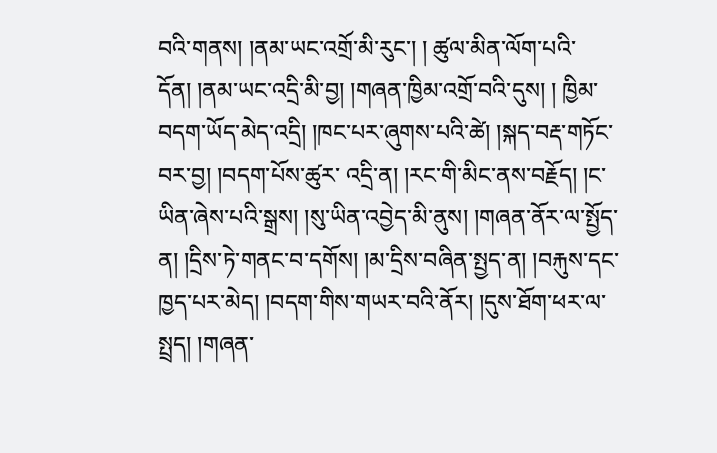བའི་གནས། །ནམ་ཡང་འགྲོ་མི་རུང་། ། ཚུལ་མིན་ལོག་པའི་དོན། །ནམ་ཡང་འདྲི་མི་བྱ། །གཞན་ཁྱིམ་འགྲོ་བའི་དུས། ། ཁྱིམ་བདག་ཡོད་མེད་འདྲི། །ཁང་པར་ཞུགས་པའི་ཚེ། །སྐད་བརྡ་གཏོང་བར་བྱ། །བདག་པོས་ཚུར་ འདྲི་ན། །རང་གི་མིང་ནས་བརྗོད། །ང་ཡིན་ཞེས་པའི་སྒྲས། །སུ་ཡིན་འབྱེད་མི་ནུས། །གཞན་ནོར་ལ་སྤྱོད་ན། །དྲིས་ཏེ་གནང་བ་དགོས། །མ་དྲིས་བཞིན་སྤྱད་ན། །བརྐུས་དང་ཁྱད་པར་མེད། །བདག་གིས་གཡར་བའི་ནོར། །དུས་ཐོག་ཕར་ལ་སྤྲད། །གཞན་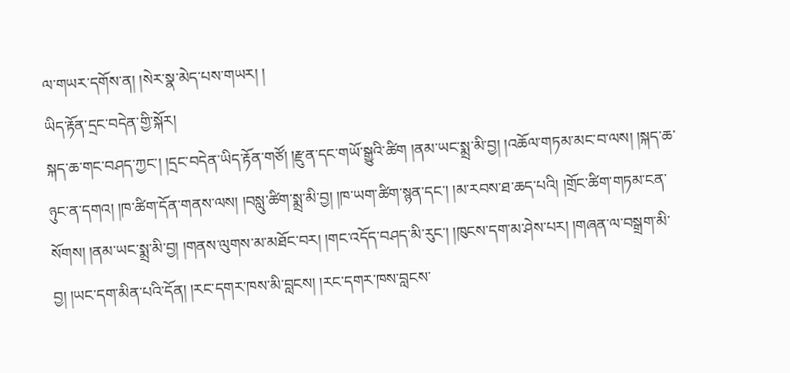ལ་གཡར་དགོས་ན། །སེར་སྣ་མེད་པས་གཡར། །
ཡིད་རྟོན་དྲང་བདེན་གྱི་སྐོར།
སྐད་ཆ་གང་བཤད་ཀྱང་། །དྲང་བདེན་ཡིད་རྟོན་གཙོ། །རྫུན་དང་གཡོ་སྒྱུའི་ཚིག །ནམ་ཡང་སྨྲ་མི་བྱ། །འཆོལ་གཏམ་མང་བ་ལས། །སྐད་ཆ་ཉུང་ན་དགའ། །ཁ་ཚིག་དོན་གནས་ལས། །བསླུ་ཚིག་སྨྲ་མི་བྱ། །ཁ་ཡག་ཚིག་སྙན་དང་། །མ་རབས་ཐ་ཆད་པའི། །གྲོང་ཚིག་གཏམ་ངན་སོགས། །ནམ་ཡང་སྨྲ་མི་བྱ། །གནས་ལུགས་མ་མཐོང་བར། །གང་འདོད་བཤད་མི་རུང་། །ཁུངས་དག་མ་ཤེས་པར། །གཞན་ལ་བསྒྲག་མི་བྱ། །ཡང་དག་མིན་པའི་དོན། །རང་དགར་ཁས་མི་བླངས། །རང་དགར་ཁས་བླངས་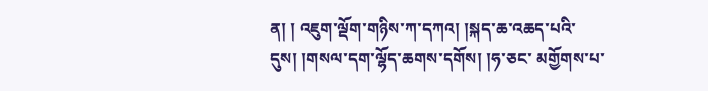ན། ། འཇུག་ལྡོག་གཉིས་ཀ་དཀའ། །སྐད་ཆ་འཆད་པའི་དུས། །གསལ་དག་ལྷོད་ཆགས་དགོས། །ཧ་ཅང་ མགྱོགས་པ་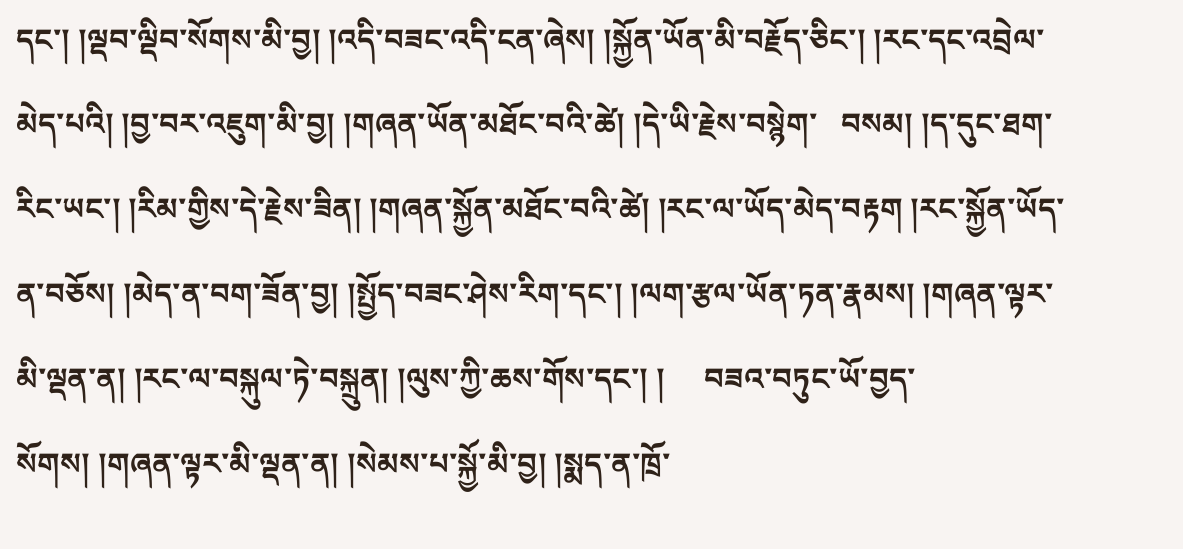དང་། །ལྡབ་ལྡིབ་སོགས་མི་བྱ། །འདི་བཟང་འདི་ངན་ཞེས། །སྐྱོན་ཡོན་མི་བརྗོད་ཅིང་། །རང་དང་འབྲེལ་མེད་པའི། །བྱ་བར་འཇུག་མི་བྱ། །གཞན་ཡོན་མཐོང་བའི་ཚེ། །དེ་ཡི་རྗེས་བསྙེག་   བསམ། །ད་དུང་ཐག་རིང་ཡང་། །རིམ་གྱིས་དེ་རྗེས་ཟིན། །གཞན་སྐྱོན་མཐོང་བའི་ཚེ། །རང་ལ་ཡོད་མེད་བརྟག །རང་སྐྱོན་ཡོད་ན་བཅོས། །མེད་ན་བག་ཟོན་བྱ། །སྤྱོད་བཟང་ཤེས་རིག་དང་། །ལག་རྩལ་ཡོན་ཏན་རྣམས། །གཞན་ལྟར་མི་ལྡན་ན། །རང་ལ་བསྐུལ་ཏེ་བསྐྲུན། །ལུས་ཀྱི་ཆས་གོས་དང་། །     བཟའ་བཏུང་ཡོ་བྱད་སོགས། །གཞན་ལྟར་མི་ལྡན་ན། །སེམས་པ་སྐྱོ་མི་བྱ། །སྨད་ན་ཁྲོ་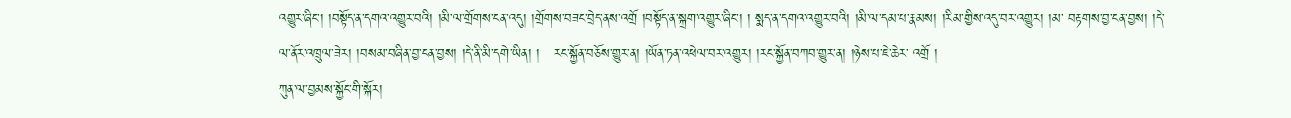འགྱུར་ཞིང་། །བསྟོད་ན་དགའ་འགྱུར་བའི། །མི་ལ་གྲོགས་ངན་འདུ། །གྲོགས་བཟང་བྲེད་ནས་འགྲོ །བསྟོད་ན་སྐྲག་འགྱུར་ཞིང་། ། སྨད་ན་དགའ་འགྱུར་བའི། །མི་ལ་དམ་པ་རྣམས། །རིམ་གྱིས་འདུ་བར་འགྱུར། །མ་ བརྟགས་བྱ་ངན་བྱས། །དེ་ལ་ནོར་འཁྲུལ་ཟེར། །བསམ་བཞིན་བྱ་ངན་བྱས། །དེ་ནི་མི་དགེ་ཡིན། །   རང་སྐྱོན་བཅོས་གྱུར་ན། །ཡོན་ཏན་འཕེལ་བར་འགྱུར། །རང་སྐྱོན་བཀབ་གྱུར་ན། །ཉེས་པ་ཇེ་ཆེར་ འགྲོ །
ཀུན་ལ་བྱམས་སྐྱོང་གི་སྐོར།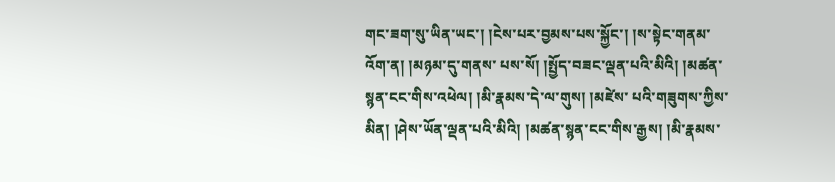གང་ཟག་སུ་ཡིན་ཡང་། །ངེས་པར་བྱམས་པས་སྐྱོང་། །ས་སྟེང་གནམ་འོག་ན། །མཉམ་དུ་གནས་ པས་སོ། །སྤྱོད་བཟང་ལྡན་པའི་མིའི། །མཚན་སྙན་ངང་གིས་འཕེལ། །མི་རྣམས་དེ་ལ་གུས། །མཛེས་ པའི་གཟུགས་ཀྱིས་མིན། །ཤེས་ཡོན་ལྡན་པའི་མིའི། །མཚན་སྙན་ངང་གིས་རྒྱས། །མི་རྣམས་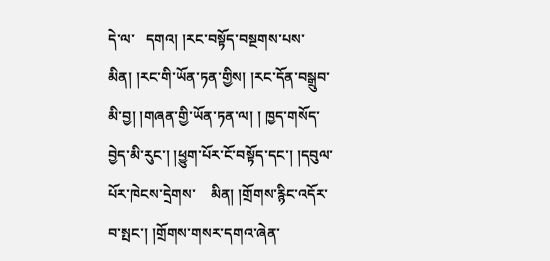དེ་ལ་   དགའ། །རང་བསྟོད་བསྔགས་པས་མིན། །རང་གི་ཡོན་ཏན་གྱིས། །རང་དོན་བསྒྲུབ་མི་བྱ། །གཞན་གྱི་ཡོན་ཏན་ལ། ། ཁྱད་གསོད་བྱེད་མི་རུང་། །ཕྱུག་པོར་ངོ་བསྟོད་དང་། །དབུལ་པོར་ཁེངས་དྲེགས་    མིན། །གྲོགས་རྙིང་འདོར་བ་སྤང་། །གྲོགས་གསར་དགའ་ཞེན་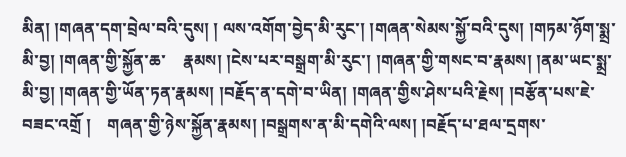མིན། །གཞན་དག་བྲེལ་བའི་དུས། ། ལས་འགོག་བྱེད་མི་རུང་། །གཞན་སེམས་སྐྱོ་བའི་དུས། །གཏམ་ཉོག་སྨྲ་མི་བྱ། །གཞན་གྱི་སྐྱོན་ཆ་    རྣམས། །ངེས་པར་བསྒྲག་མི་རུང་། །གཞན་གྱི་གསང་བ་རྣམས། །ནམ་ཡང་སྨྲ་མི་བྱ། །གཞན་གྱི་ཡོན་ཏན་རྣམས། །བརྗོད་ན་དགེ་བ་ཡིན། །གཞན་གྱིས་ཤེས་པའི་རྗེས། །བརྩོན་པས་ཇེ་བཟང་འགྲོ །    གཞན་གྱི་ཉེས་སྐྱོན་རྣམས། །བསྒྲགས་ན་མི་དགེའི་ལས། །བརྗོད་པ་ཐལ་དྲགས་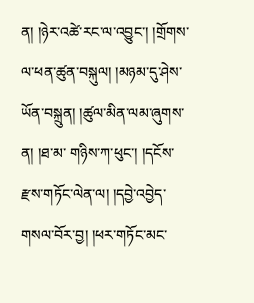ན། །ཉེར་འཚེ་རང་ལ་འབྱུང་། །གྲོགས་ལ་ཕན་ཚུན་བསྐུལ། །མཉམ་དུ་ཤེས་ཡོན་བསྐྲུན། །ཚུལ་མིན་ལམ་ཞུགས་ན། །ཐ་མ་ གཉིས་ཀ་ཕུང་། །དངོས་རྫས་གཏོང་ལེན་ལ། །དབྱེ་འབྱེད་གསལ་བོར་བྱ། །ཕར་གཏོང་མང་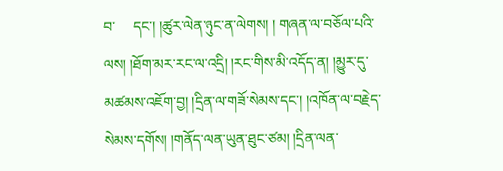བ་     དང་། །ཚུར་ལེན་ཉུང་ན་ལེགས། ། གཞན་ལ་བཅོལ་པའི་ལས། །ཐོག་མར་རང་ལ་འདྲི། །རང་གིས་མི་འདོད་ན། །མྱུར་དུ་མཚམས་འཇོག་བྱ། །དྲིན་ལ་གཟོ་སེམས་དང་། །འཁོན་ལ་བརྗེད་སེམས་དགོས། །གནོད་ལན་ཡུན་ཐུང་ཙམ། །དྲིན་ལན་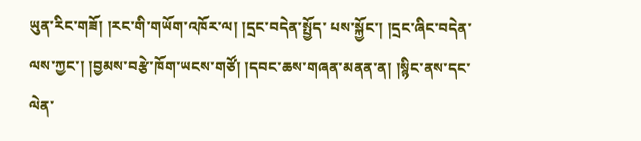ཡུན་རིང་གཟོ། །རང་གི་གཡོག་འཁོར་ལ། །དྲང་བདེན་སྤྱོད་ པས་སྐྱོང་། །དྲང་ཞིང་བདེན་ལས་ཀྱང་། །བྱམས་བརྩེ་ཁོག་ཡངས་གཙོ། །དབང་ཆས་གཞན་མནན་ན། །སྙིང་ནས་དང་ལེན་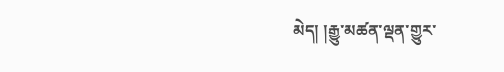མེད། །རྒྱུ་མཚན་ལྡན་གྱུར་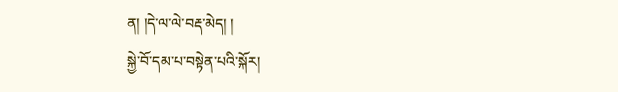ན། །དེ་ལ་ལེ་བརྡ་མེད། །
སྐྱེ་བོ་དམ་པ་བསྟེན་པའི་སྐོར།